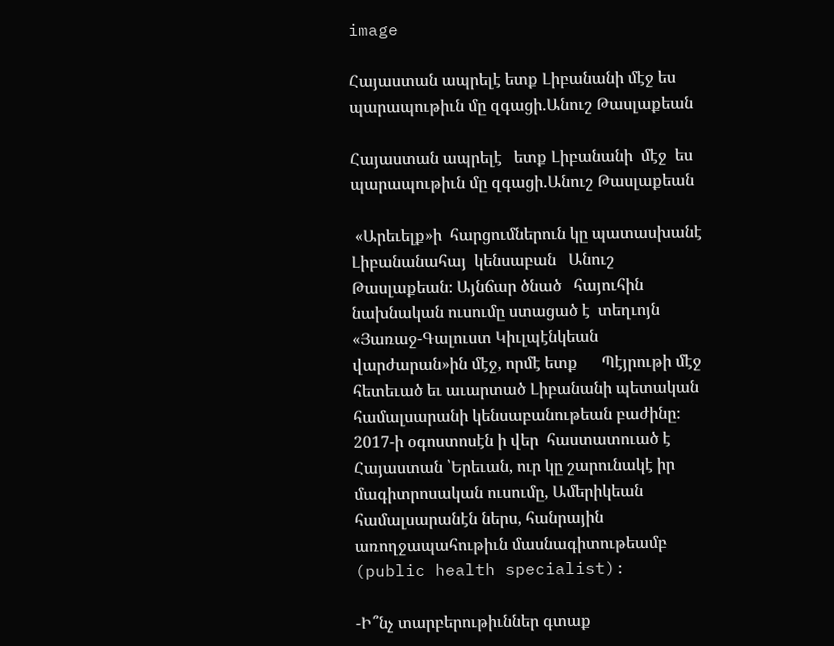image

Հայաստան ապրելէ ետք Լիբանանի մէջ ես պարապութիւն մը զգացի.Անուշ Թասլաքեան

Հայաստան ապրելէ   ետք Լիբանանի  մէջ  ես  պարապութիւն մը զգացի.Անուշ Թասլաքեան

 «Արեւելք»ի  հարցումներուն կը պատասխանէ Լիբանանահայ  կենսաբան   Անուշ Թասլաքեան։ Այնճար ծնած   հայուհին     նախնական ուսումը ստացած է  տեղւոյն «Յառաջ-Գալուստ Կիւլպէնկեան  վարժարան»ին մէջ, որմէ ետք      Պէյրութի մէջ  հետեւած եւ աւարտած Լիբանանի պետական համալսարանի կենսաբանութեան բաժինը։ 2017-ի օգոստոսէն ի վեր  հաստատուած է Հայաստան ՝Երեւան, ուր կը շարունակէ իր մագիտրոսական ուսումը, Ամերիկեան համալսարանէն ներս, հանրային առողջապահութիւն մասնագիտութեամբ (public health specialist):

-Ի՞նչ տարբերութիւններ գտաք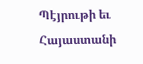Պէյրութի եւ Հայաստանի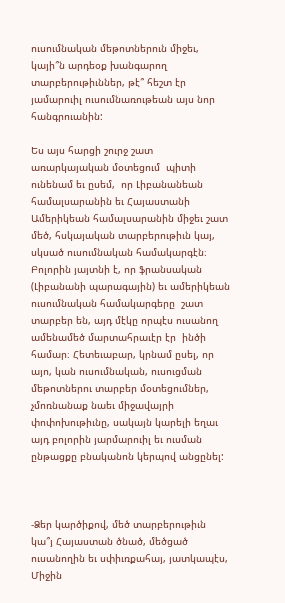ուսումնական մեթոտներուն միջեւ, կայի՞ն արդեօք խանգարող տարբերութիւններ, թէ՞ հեշտ էր  յամարուիլ ուսումնառութեան այս նոր հանգրուանին:

Ես այս հարցի շուրջ շատ առարկայական մօտեցում  պիտի ունենամ եւ ըսեմ,  որ Լիբանանեան համալսարանին եւ Հայաստանի Ամերիկեան համալսարանին միջեւ շատ մեծ, հսկայական տարբերութիւն կայ, սկսած ուսումնական համակարգէն։ Բոլորին յայտնի է, որ ֆրանսական (Լիբանանի պարագային) եւ ամերիկեան ուսումնական համակարգերը  շատ տարբեր են, այդ մէկը որպէս ուսանող ամենամեծ մարտահրաւէր էր  ինծի համար։ Հետեւաբար, կրնամ ըսել, որ այո, կան ուսումնական, ուսուցման մեթոտներու տարբեր մօտեցումներ, չմոռնանաք նաեւ միջավայրի փոփոխութիւնը, սակայն կարելի եղաւ այդ բոլորին յարմարուիլ եւ ուսման ընթացքը բնականոն կերպով անցընել:



-Ձեր կարծիքով, մեծ տարբերութիւն  կա՞յ Հայաստան ծնած, մեծցած ուսանողին եւ սփիւռքահայ, յատկապէս, Միջին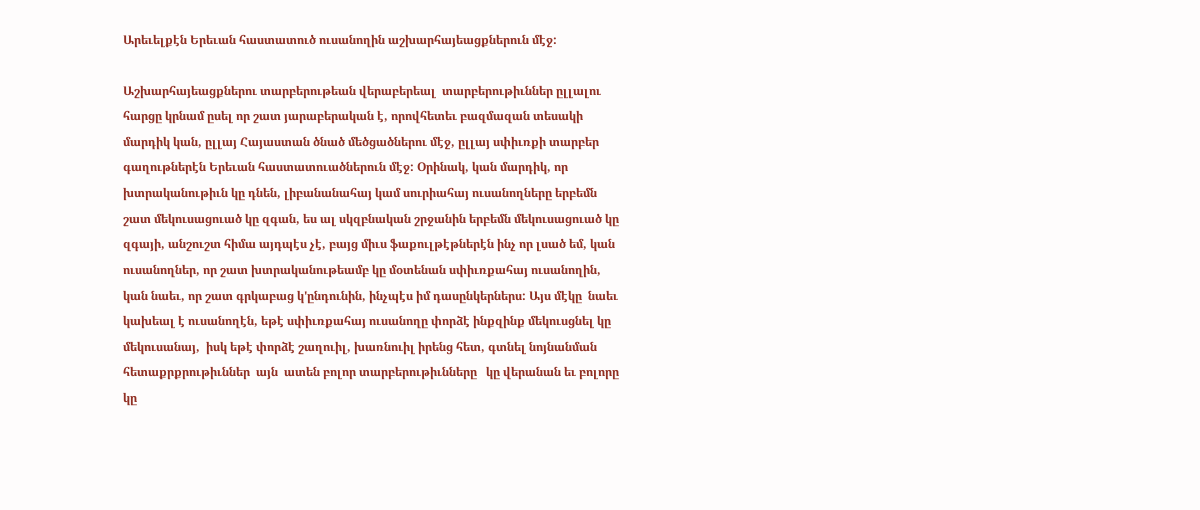Արեւելքէն Երեւան հաստատուծ ուսանողին աշխարհայեացքներուն մէջ:

Աշխարհայեացքներու տարբերութեան վերաբերեալ  տարբերութիւններ ըլլալու հարցը կրնամ ըսել որ շատ յարաբերական է, որովհետեւ բազմազան տեսակի մարդիկ կան, ըլլայ Հայաստան ծնած մեծցածներու մէջ, ըլլայ սփիւռքի տարբեր գաղութներէն Երեւան հաստատուածներուն մէջ: Օրինակ, կան մարդիկ, որ խտրականութիւն կը դնեն, լիբանանահայ կամ սուրիահայ ուսանողները երբեմն շատ մեկուսացուած կը զգան, ես ալ սկզբնական շրջանին երբեմն մեկուսացուած կը զգայի, անշուշտ հիմա այդպէս չէ, բայց միւս ֆաքուլթէթներէն ինչ որ լսած եմ, կան ուսանողներ, որ շատ խտրականութեամբ կը մօտենան սփիւռքահայ ուսանողին, կան նաեւ, որ շատ գրկաբաց կ'ընդունին, ինչպէս իմ դասընկերներս: Այս մէկը  նաեւ կախեալ է ուսանողէն, եթէ սփիւռքահայ ուսանողը փորձէ ինքզինք մեկուսցնել կը  մեկուսանայ,  իսկ եթէ փորձէ շաղուիլ, խառնուիլ իրենց հետ, գտնել նոյնանման հետաքրքրութիւններ  այն  ատեն բոլոր տարբերութիւնները   կը վերանան եւ բոլորը կը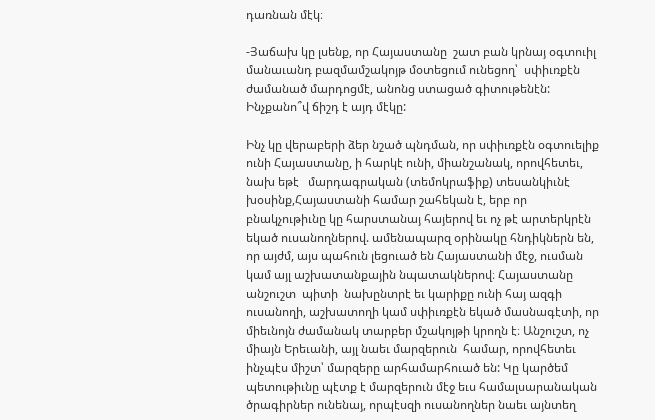դառնան մէկ։

-Յաճախ կը լսենք, որ Հայաստանը  շատ բան կրնայ օգտուիլ մանաւանդ բազմամշակոյթ մօտեցում ունեցող՝  սփիւռքէն ժամանած մարդոցմէ, անոնց ստացած գիտութենէն: Ինչքանո՞վ ճիշդ է այդ մէկը:

Ինչ կը վերաբերի ձեր նշած պնդման, որ սփիւռքէն օգտուելիք ունի Հայաստանը, ի հարկէ ունի, միանշանակ, որովհետեւ, նախ եթէ   մարդագրական (տեմոկրաֆիք) տեսանկիւնէ խօսինք,Հայաստանի համար շահեկան է, երբ որ բնակչութիւնը կը հարստանայ հայերով եւ ոչ թէ արտերկրէն եկած ուսանողներով. ամենապարզ օրինակը հնդիկներն են, որ այժմ, այս պահուն լեցուած են Հայաստանի մէջ, ուսման կամ այլ աշխատանքային նպատակներով։ Հայաստանը  անշուշտ  պիտի  նախընտրէ եւ կարիքը ունի հայ ազգի ուսանողի, աշխատողի կամ սփիւռքէն եկած մասնագէտի, որ միեւնոյն ժամանակ տարբեր մշակոյթի կրողն է։ Անշուշտ, ոչ միայն Երեւանի, այլ նաեւ մարզերուն  համար, որովհետեւ ինչպէս միշտ՝ մարզերը արհամարհուած են: Կը կարծեմ պետութիւնը պէտք է մարզերուն մէջ եւս համալսարանական ծրագիրներ ունենայ, որպէսզի ուսանողներ նաեւ այնտեղ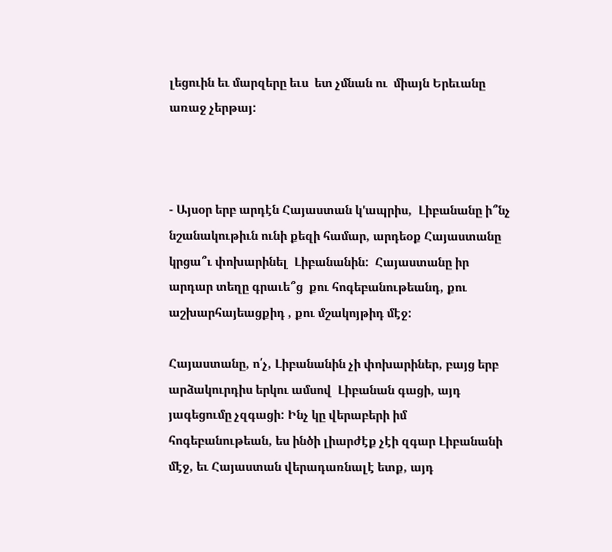լեցուին եւ մարզերը եւս  ետ չմնան ու  միայն Երեւանը առաջ չերթայ:



- Այսօր երբ արդէն Հայաստան կ'ապրիս,  Լիբանանը ի՞նչ նշանակութիւն ունի քեզի համար, արդեօք Հայաստանը  կրցա՞ւ փոխարինել  Լիբանանին:  Հայաստանը իր արդար տեղը գրաւե՞ց  քու հոգեբանութեանդ, քու աշխարհայեացքիդ , քու մշակոյթիդ մէջ:

Հայաստանը, ո՛չ, Լիբանանին չի փոխարիներ, բայց երբ արձակուրդիս երկու ամսով  Լիբանան գացի, այդ յագեցումը չզգացի: Ինչ կը վերաբերի իմ հոգեբանութեան, ես ինծի լիարժէք չէի զգար Լիբանանի մէջ, եւ Հայաստան վերադառնալէ ետք, այդ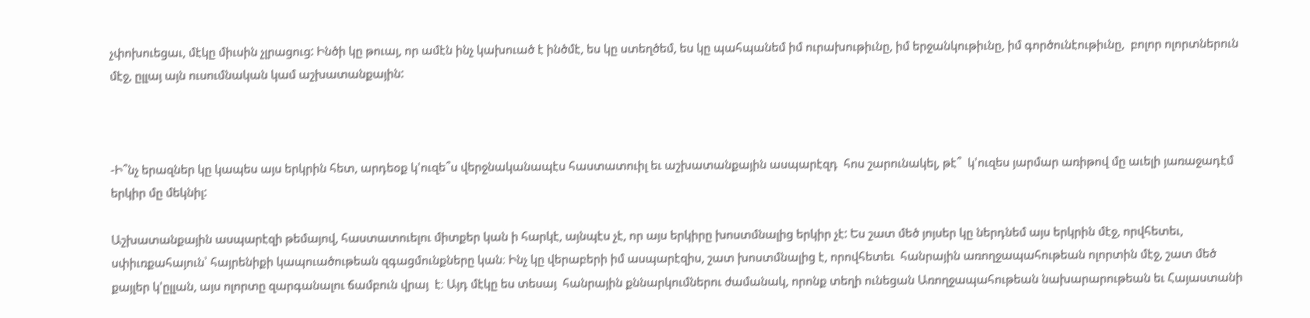չփոխուեցաւ, մէկը միւսին չլրացուց: Ինծի կը թուայ, որ ամէն ինչ կախուած է ինծմէ, ես կը ստեղծեմ, ես կը պահպանեմ իմ ուրախութիւնը, իմ երջանկութիւնը, իմ գործունէութիւնը,  բոլոր ոլորտներուն մէջ, ըլլայ այն ուսումնական կամ աշխատանքային:



-Ի՞նչ երազներ կը կապես այս երկրին հետ, արդեօք կ'ուզե՞ս վերջնականապէս հաստատուիլ եւ աշխատանքային ասպարէզդ  հոս շարունակել, թէ՞  կ'ուզես յարմար առիթով մը աւելի յառաջադէմ երկիր մը մեկնիլ:

Աշխատանքային ասպարէզի թեմայով, հաստատուելու միտքեր կան ի հարկէ, այնպէս չէ, որ այս երկիրը խոստմնալից երկիր չէ: Ես շատ մեծ յոյսեր կը ներդնեմ այս երկրին մէջ, որվհետեւ, սփիւռքահայուն՝ հայրենիքի կապուածութեան զգացմունքները կան։ Ինչ կը վերաբերի իմ ասպարէզիս, շատ խոստմնալից է, որովհետեւ  հանրային առողջապահութեան ոլորտին մէջ, շատ մեծ քայլեր կ'ըլլան, այս ոլորտը զարգանալու ճամբուն վրայ  է։ Այդ մէկը ես տեսայ  հանրային քննարկումներու ժամանակ, որոնք տեղի ունեցան Առողջապահութեան նախարարութեան եւ Հայաստանի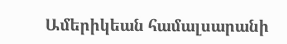Ամերիկեան համալսարանի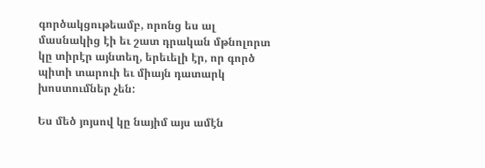գործակցութեամբ, որոնց ես ալ մասնակից էի եւ շատ դրական մթնոլորտ կը տիրէր այնտեղ, երեւելի էր, որ գործ պիտի տարուի եւ միայն դատարկ խոստումներ չեն:

Ես մեծ յոյսով կը նայիմ այս ամէն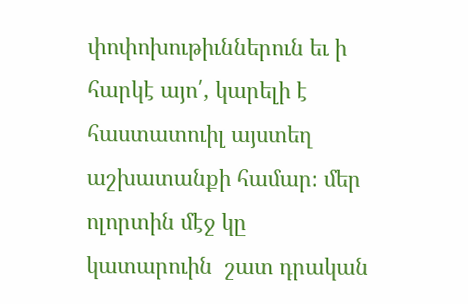փոփոխութիւններուն եւ ի հարկէ այո՛, կարելի է հաստատուիլ այստեղ աշխատանքի համար։ մեր ոլորտին մէջ կը կատարուին  շատ դրական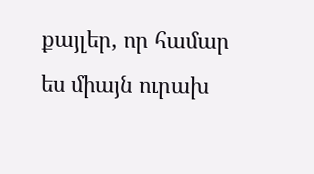քայլեր, որ համար ես միայն ուրախ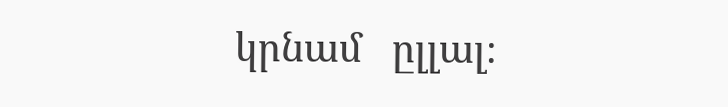կրնամ   ըլլալ։